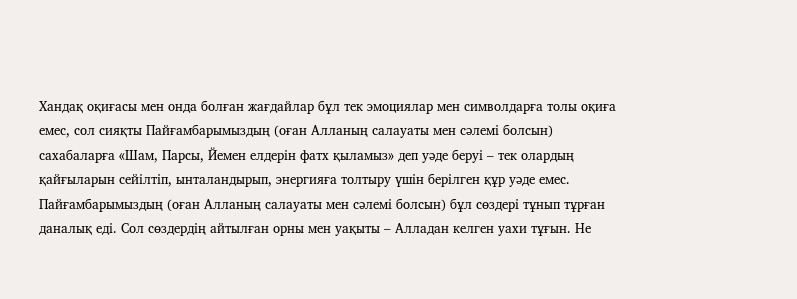Хандақ оқиғасы мен онда болған жағдайлар бұл тек эмоциялар мен символдарға толы оқиға емес, сол сияқты Пайғамбарымыздың (оған Алланың салауаты мен сәлемі болсын) сахабаларға «Шам, Парсы, Йемен елдерін фатх қыламыз» деп уәде беруі – тек олардың қайғыларын сейілтіп, ынталандырып, энергияға толтыру үшін берілген құр уәде емес.
Пайғамбарымыздың (оған Алланың салауаты мен сәлемі болсын) бұл сөздері тұнып тұрған даналық еді. Сол сөздердің айтылған орны мен уақыты – Алладан келген уахи тұғын. Не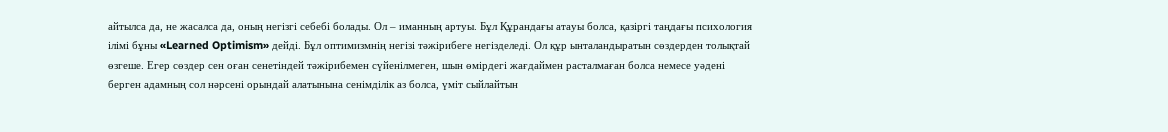айтылса да, не жасалса да, оның негізгі себебі болады. Ол – иманның артуы. Бұл Құрандағы атауы болса, қазіргі таңдағы психология ілімі бұны «Learned Optimism» дейді. Бұл оптимизмнің негізі тәжірибеге негізделеді. Ол құр ынталандыратын сөздерден толықтай өзгеше. Егер сөздер сен оған сенетіндей тәжірибемен сүйенілмеген, шын өмірдегі жағдаймен расталмаған болса немесе уәдені берген адамның сол нәрсені орындай алатынына сенімділік аз болса, үміт сыйлайтын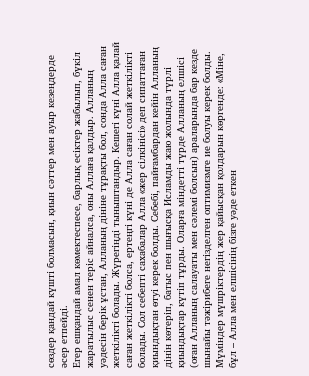сөздер қандай күшті болмасын, қиын сәттер мен ауыр кезеңдерде әсер етпейді.
Егер ешқандай амал көмектеспесе, барлық есіктер жабылып, бүкіл жаратылыс сенен теріс айналса, оны Аллаға қалдыр. Алланың уәдесін берік ұстан, Алланың дініне тұрақты бол, сонда Алла саған жеткілікті болады. Жүрегіңді тыныштандыр. Кешегі күні Алла қалай саған жеткілікті болса, ертеңгі күні де Алла саған солай жеткілікті болады. Сол себепті сахабалар Алла «жер сілкінісі» деп сипаттаған қиындықтан өтуі керек болды. Себебі, пайғамбардан кейін Алланың дінін көтеріп, батыс пен шығысқа Исламды жаю жолында түрлі қиындықтар күтіп тұрды. Оларға міндетті түрде Алланың елшісі (оған Алланың салауаты мен сәлемі болсын) араларында бар кезде шынайы тәжірибеге негізделген оптимизмге ие болуы керек болды. Мүміндер мүшріктердің жер қайысқан қолдарын көргенде: «Міне, бұл – Алла мен елшісінің бізге уәде еткен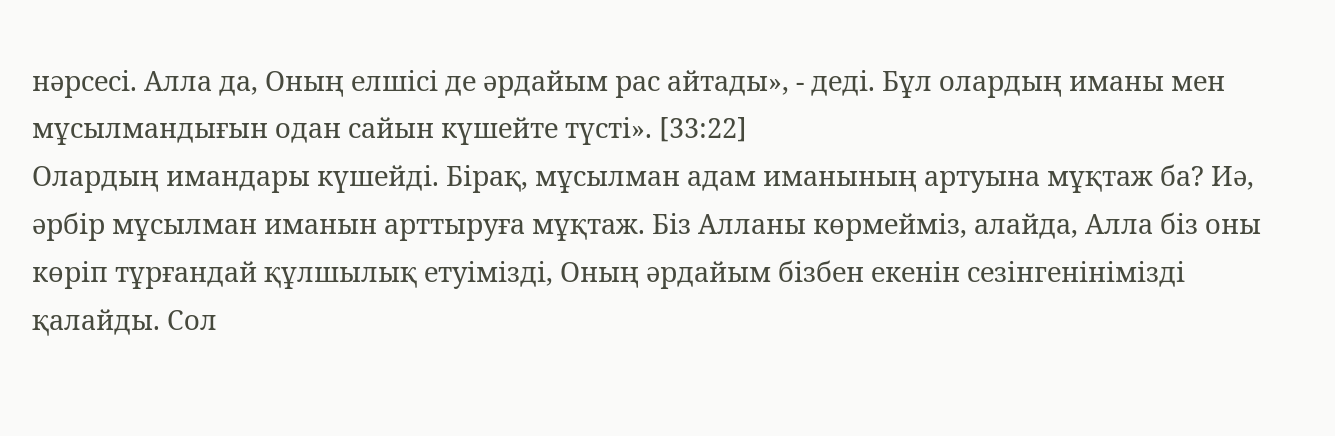нәрсесі. Алла да, Оның елшісі де әрдайым рас айтады», - деді. Бұл олардың иманы мен мұсылмандығын одан сайын күшейте түсті». [33:22]
Олардың имандары күшейді. Бірақ, мұсылман адам иманының артуына мұқтаж ба? Иә, әрбір мұсылман иманын арттыруға мұқтаж. Біз Алланы көрмейміз, алайда, Алла біз оны көріп тұрғандай құлшылық етуімізді, Оның әрдайым бізбен екенін сезінгенінімізді қалайды. Сол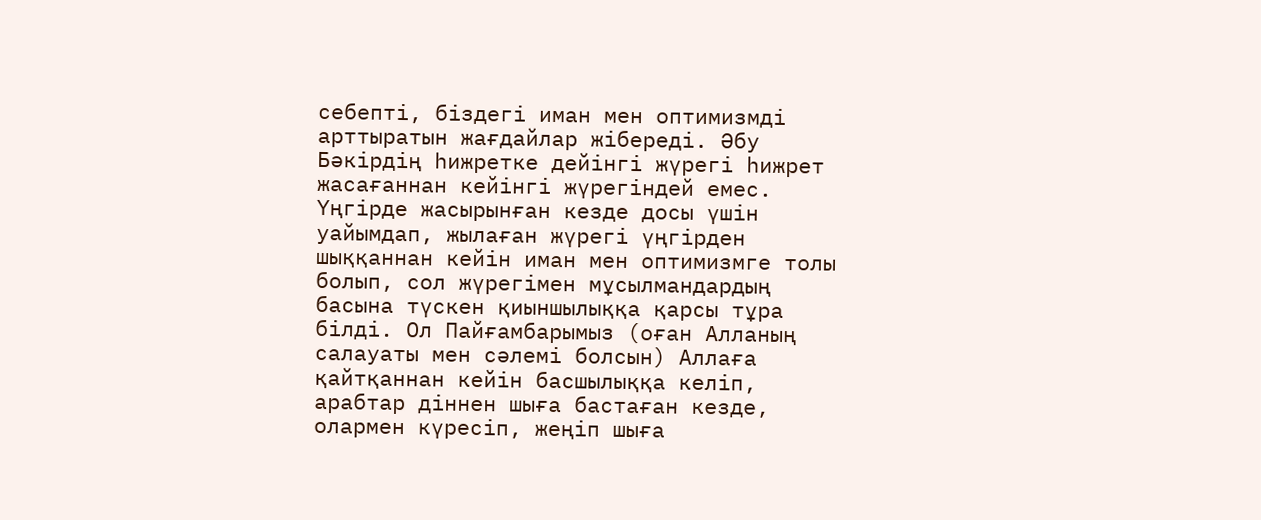себепті, біздегі иман мен оптимизмді арттыратын жағдайлар жібереді. Әбу Бәкірдің һижретке дейінгі жүрегі һижрет жасағаннан кейінгі жүрегіндей емес. Үңгірде жасырынған кезде досы үшін уайымдап, жылаған жүрегі үңгірден шыққаннан кейін иман мен оптимизмге толы болып, сол жүрегімен мұсылмандардың басына түскен қиыншылыққа қарсы тұра білді. Ол Пайғамбарымыз (оған Алланың салауаты мен сәлемі болсын) Аллаға қайтқаннан кейін басшылыққа келіп, арабтар діннен шыға бастаған кезде, олармен күресіп, жеңіп шыға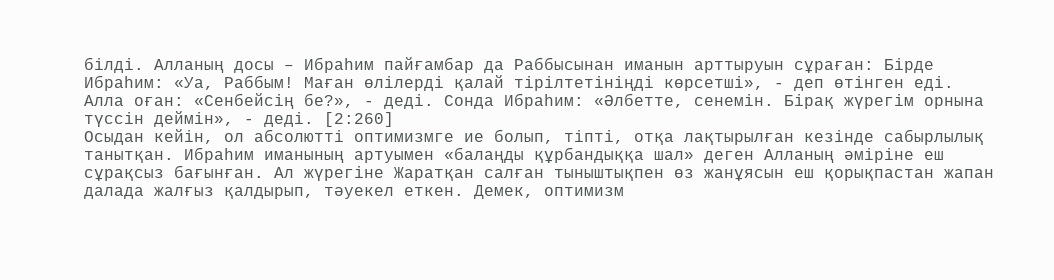білді. Алланың досы – Ибраһим пайғамбар да Раббысынан иманын арттыруын сұраған: Бірде Ибраһим: «Уа, Раббым! Маған өлілерді қалай тірілтетініңді көрсетші», - деп өтінген еді. Алла оған: «Сенбейсің бе?», - деді. Сонда Ибраһим: «Әлбетте, сенемін. Бірақ жүрегім орнына түссін деймін», - деді. [2:260]
Осыдан кейін, ол абсолютті оптимизмге ие болып, тіпті, отқа лақтырылған кезінде сабырлылық танытқан. Ибраһим иманының артуымен «балаңды құрбандыққа шал» деген Алланың әміріне еш сұрақсыз бағынған. Ал жүрегіне Жаратқан салған тыныштықпен өз жанұясын еш қорықпастан жапан далада жалғыз қалдырып, тәуекел еткен. Демек, оптимизм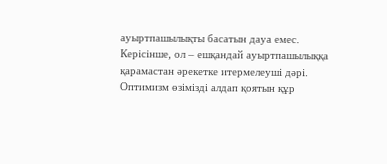ауыртпашылықты басатын дауа емес. Керісінше, ол – ешқандай ауыртпашылыққа қарамастан әрекетке итермелеуші дәрі. Оптимизм өзімізді алдап қоятын құр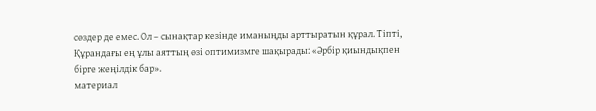сөздер де емес. Ол – сынақтар кезінде иманыңды арттыратын құрал. Тіпті, Құрандағы ең ұлы аяттың өзі оптимизмге шақырады: «Әрбір қиындықпен бірге жеңілдік бар».
материал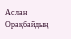Аслан Орақбайдың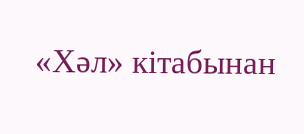«Хәл» кітабынан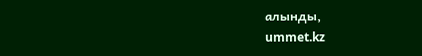алынды,
ummet.kz